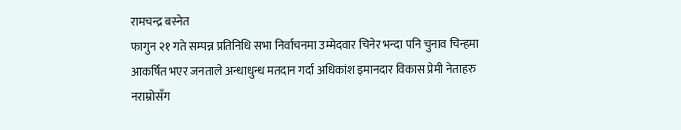रामचन्द्र बस्नेत
फागुन २१ गते सम्पन्न प्रतिनिधि सभा निर्वाचनमा उम्मेदवार चिनेर भन्दा पनि चुनाव चिन्हमा आकर्षित भएर जनताले अन्धाधुन्ध मतदान गर्दा अधिकांश इमानदार विकास प्रेमी नेताहरु नराम्रोसँग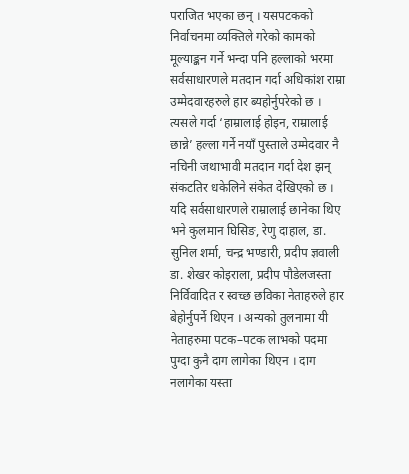पराजित भएका छन् । यसपटकको निर्वाचनमा व्यक्तिले गरेको कामको मूल्याङ्कन गर्ने भन्दा पनि हल्लाको भरमा सर्वसाधारणले मतदान गर्दा अधिकांश राम्रा उम्मेदवारहरुले हार ब्यहोर्नुपरेको छ । त्यसले गर्दा ‘हाम्रालाई होइन, राम्रालाई छान्ने’ हल्ला गर्ने नयाँ पुस्ताले उम्मेदवार नै नचिनी जथाभावी मतदान गर्दा देश झन् संकटतिर धकेलिने संकेत देखिएको छ ।
यदि सर्वसाधारणले राम्रालाई छानेका थिए भने कुलमान घिसिङ, रेणु दाहाल, डा. सुनिल शर्मा, चन्द्र भण्डारी, प्रदीप ज्ञवाली डा. शेखर कोइराला, प्रदीप पौडेलजस्ता निर्विवादित र स्वच्छ छविका नेताहरुले हार बेहोर्नुपर्ने थिएन । अन्यको तुलनामा यी नेताहरुमा पटक–पटक लाभको पदमा पुग्दा कुनै दाग लागेका थिएन । दाग नलागेका यस्ता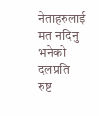नेताहरुलाई मत नदिनु भनेको दलप्रति रुष्ट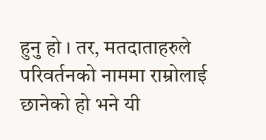हुनु हो । तर, मतदाताहरुले परिवर्तनको नाममा राम्रोलाई छानेको हो भने यी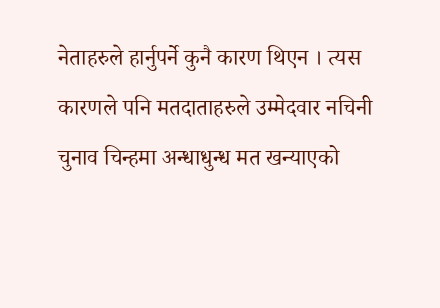नेताहरुले हार्नुपर्ने कुनै कारण थिएन । त्यस कारणले पनि मतदाताहरुले उम्मेदवार नचिनी चुनाव चिन्हमा अन्धाधुन्ध मत खन्याएको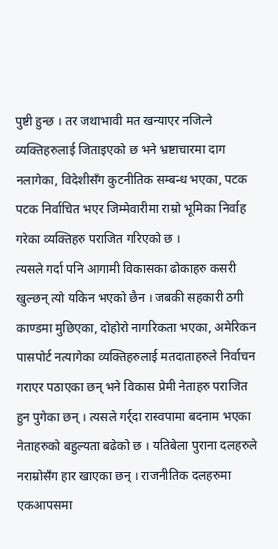पुष्टी हुन्छ । तर जथाभावी मत खन्याएर नजित्ने व्यक्तिहरुलाई जिताइएको छ भने भ्रष्टाचारमा दाग नलागेका, विदेशीसँग कुटनीतिक सम्बन्ध भएका, पटक पटक निर्वाचित भएर जिम्मेवारीमा राम्रो भूमिका निर्वाह गरेका व्यक्तिहरु पराजित गरिएको छ ।
त्यसले गर्दा पनि आगामी विकासका ढोकाहरु कसरी खुल्छन् त्यो यकिन भएको छैन । जबकी सहकारी ठगी काण्डमा मुछिएका, दोहोरो नागरिकता भएका, अमेरिकन पासपोर्ट नत्यागेका व्यक्तिहरुलाई मतदाताहरुले निर्वाचन गराएर पठाएका छन् भने विकास प्रेमी नेताहरु पराजित हुन पुगेका छन् । त्यसले गर्र्दा रास्वपामा बदनाम भएका नेताहरुको बहुल्यता बढेको छ । यतिबेला पुराना दलहरुले नराम्रोसँग हार खाएका छन् । राजनीतिक दलहरुमा एकआपसमा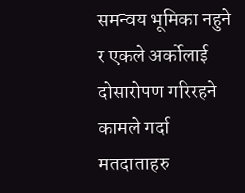समन्वय भूमिका नहुने र एकले अर्कोलाई दोसारोपण गरिरहने कामले गर्दा मतदाताहरु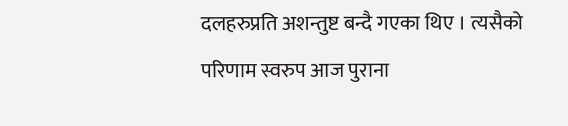दलहरुप्रति अशन्तुष्ट बन्दै गएका थिए । त्यसैको परिणाम स्वरुप आज पुराना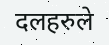दलहरुले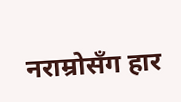नराम्रोसँग हार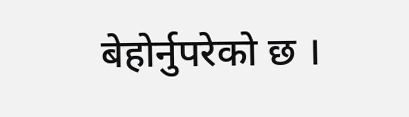बेहोर्नुपरेको छ ।